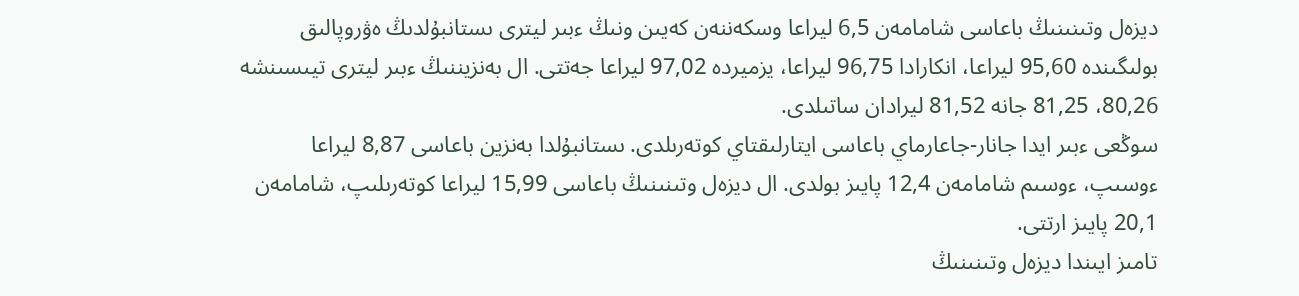ديزەل وتىنىنىڭ باعاسى شامامەن 6,5 ليراعا وسكەننەن كەيىن ونىڭ ءبىر ليترى ىستانبۇلدىڭ ەۋروپالىق بولىگىندە 95,60 ليراعا، انكارادا 96,75 ليراعا، يزميردە 97,02 ليراعا جەتتى. ال بەنزيننىڭ ءبىر ليترى تيىسىنشە 80,26، 81,25 جانە 81,52 ليرادان ساتىلدى.
سوڭعى ءبىر ايدا جانار-جاعارماي باعاسى ايتارلىقتاي كوتەرىلدى. ىستانبۇلدا بەنزين باعاسى 8,87 ليراعا ءوسىپ، ءوسىم شامامەن 12,4 پايىز بولدى. ال ديزەل وتىنىنىڭ باعاسى 15,99 ليراعا كوتەرىلىپ، شامامەن 20,1 پايىز ارتتى.
تامىز ايىندا ديزەل وتىنىنىڭ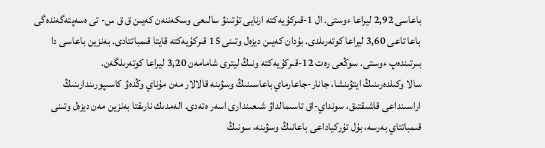باعاسى 2,92 ليراعا ءوستى. ال 1-قىركۇيەكتە ارنايى تۇتىنۋ سالىعى وسكەننەن كەيىن ق ق س- تى ەسەپتەگەندەگى باعا تاعى 3,60 ليراعا كوتەرىلدى. بۇدان كەيىن ديزەل وتىنى 15 قىركۇيەكتە قايتا قىمباتتادى. بەنزين باعاسى دا بىرتىندەپ ءوستى. سوڭعى رەت 12-قىركۇيەكتە ونىڭ ليترى شامامەن 3,20 ليراعا كوتەرىلگەن.
سالا وكىلدەرىنىڭ ايتۋىنشا، جانار-جاعارماي باعاسىنىڭ وسۋىنە قالالار مەن مۇناي وڭدەۋ كاسىپورىندارىنىڭ اراسىنداعى قاشىقتىق، سونداي-اق تاسىمالداۋ شىعىندارى اسەر ەتەدى. الەمدىك نارىقتا بەنزين مەن ديزەل وتىنى قىمباتتاي بەرسە، بۇل تۇركياداعى باعانىڭ وسۋىنە، سونىڭ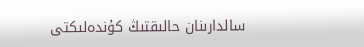سالدارىنان حالىقتىڭ كۇندەلىكتى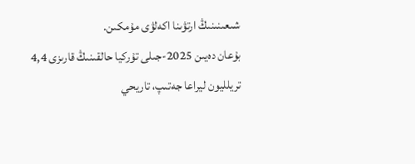شىعىنىنىڭ ارتۋىنا اكەلۋى مۇمكىن.
بۇعان دەيىن 2025-جىلى تۇركيا حالقىنىڭ قارىزى 4,4 تريلليون ليراعا جەتىپ، تاريحي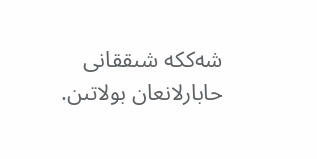شەككە شىققانى حابارلانعان بولاتىن.